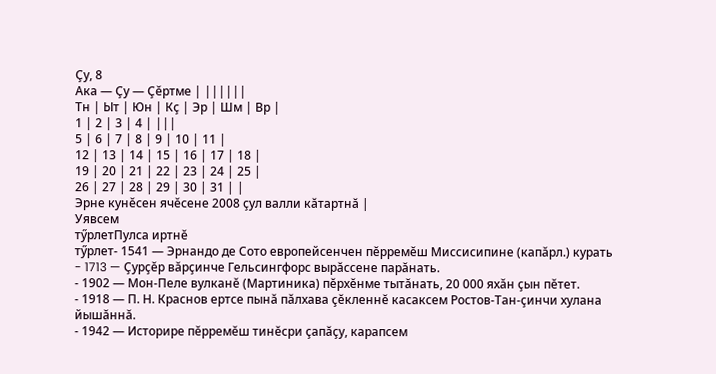Çу, 8
Ака — Çу — Çĕртме | ||||||
Тн | Ыт | Юн | Кç | Эр | Шм | Вр |
1 | 2 | 3 | 4 | |||
5 | 6 | 7 | 8 | 9 | 10 | 11 |
12 | 13 | 14 | 15 | 16 | 17 | 18 |
19 | 20 | 21 | 22 | 23 | 24 | 25 |
26 | 27 | 28 | 29 | 30 | 31 | |
Эрне кунĕсен ячĕсене 2008 çул валли кăтартнă |
Уявсем
тӳрлетПулса иртнĕ
тӳрлет- 1541 — Эрнандо де Сото европейсенчен пĕрремĕш Миссисипине (капăрл.) курать
- 1713 — Çурçĕр вăрçинче Гельсингфорс вырăссене парăнать.
- 1902 — Мон-Пеле вулканĕ (Мартиника) пĕрхĕнме тытăнать, 20 000 яхăн çын пĕтет.
- 1918 — П. Н. Краснов ертсе пынă пăлхава çĕкленнĕ касаксем Ростов-Тан-çинчи хулана йышăннă.
- 1942 — Историре пĕрремĕш тинĕсри çапăçу, карапсем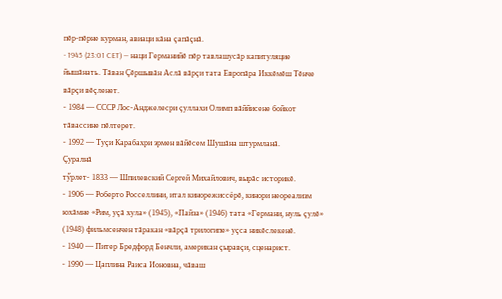пĕр-пĕрне курман, авиаци кăна çапăçнă.
- 1945 (23:01 CET) — наци Германийĕ пĕр тавлашусăр капитуляцие йышăнать. Тăван Çĕршывăн Аслă вăрçи тата Европăра Иккĕмĕш Тĕнче вăрçи вĕçленет.
- 1984 — СССР Лос-Анджелесри çуллахи Олимп вăййисене бойкот тăвассине пĕлтерет.
- 1992 — Туçи Карабахри эрмен вăйĕсем Шушăна штурмланă.
Çуралнă
тӳрлет- 1833 — Шпилевский Сергей Михайлович, вырăс историкĕ.
- 1906 — Роберто Росселлини, итал кинорежиссёрĕ, кинори неореализм юхăмне «Рим, уçă хула» (1945), «Пайза» (1946) тата «Германи, нуль çулĕ» (1948) фильмсенчен тăракан «вăрçă трилогипе» уçса никĕслекенĕ.
- 1940 — Питер Бредфорд Бенчли, американ çыравçи, сценарист.
- 1990 — Цаплина Раиса Ионовна, чăваш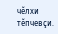чĕлхи тĕпчевçи.